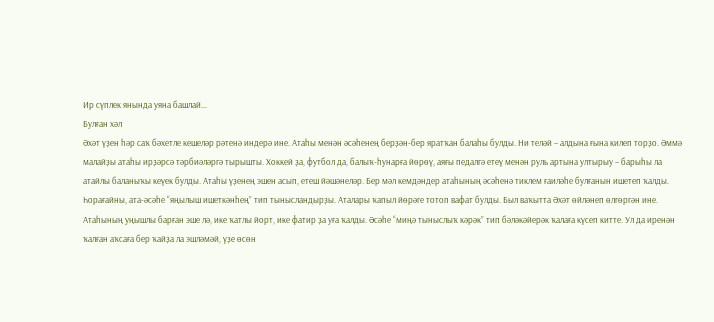Ир сүплек янында уяна башлай...
Булған хәл
Әхәт үҙен һәр саҡ бәхетле кешеләр рәтенә индерә ине. Атаһы менән әсәһенең берҙән-бер яратҡан балаһы булды. Ни теләй – алдына ғына килеп торҙо. Әммә малайҙы атаһы ирҙәрсә тәрбиәләргә тырышты. Хоккей ҙа, футбол да, балыҡ-һунарға йөрөү, аяғы педалгә етеү менән руль артына ултырыу – барыһы ла атайлы баланыҡы кеүек булды. Атаһы үҙенең эшен асып, етеш йәшәнеләр. Бер мәл кемдәндер атаһының әсәһенә тиклем ғаиләһе булғанын ишетеп ҡалды. Һорағайны, ата-әсәһе “яңылыш ишеткәнһең” тип тынысландырҙы. Аталары ҡапыл йөрәге тотоп вафат булды. Был ваҡытта Әхәт өйләнеп өлгөргән ине. Атаһының уңышлы барған эше лә, ике ҡатлы йорт, ике фатир ҙа уға ҡалды. Әсәһе “миңә тыныслыҡ кәрәк” тип бәләкәйерәк ҡалаға күсеп китте. Ул да иренән ҡалған аҡсаға бер ҡайҙа ла эшләмәй, үҙе өсөн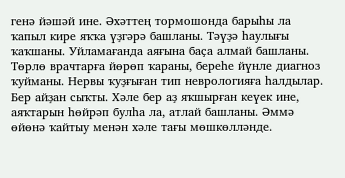генә йәшәй ине. Әхәттең тормошонда барыһы ла ҡапыл кире яҡҡа үҙгәрә башланы. Тәүҙә һаулығы ҡаҡшаны. Уйламағанда аяғына баҫа алмай башланы. Төрлө врачтарға йөрөп ҡараны, береһе йүнле диагноз ҡуйманы. Нервы ҡуҙғыған тип неврологияға һалдылар. Бер айҙан сыҡты. Хәле бер аҙ яҡшырған кеүек ине, аяҡтарын һөйрәп булһа ла, атлай башланы. Әммә өйөнә ҡайтыу менән хәле тағы мөшкөлләнде.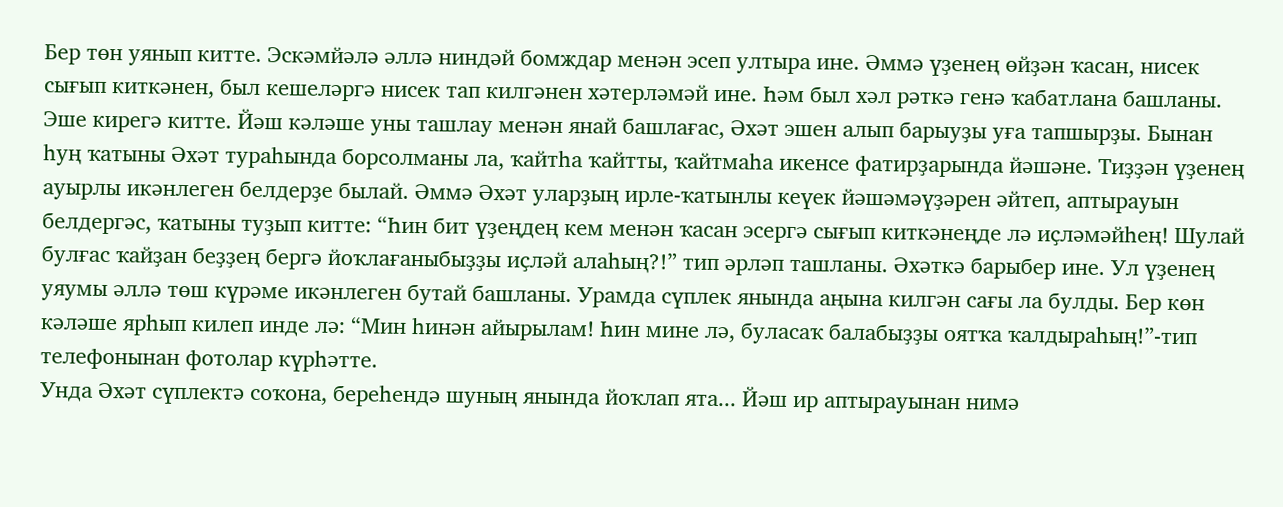Бер төн уянып китте. Эскәмйәлә әллә ниндәй бомждар менән эсеп ултыра ине. Әммә үҙенең өйҙән ҡасан, нисек сығып киткәнен, был кешеләргә нисек тап килгәнен хәтерләмәй ине. Һәм был хәл рәткә генә ҡабатлана башланы. Эше кирегә китте. Йәш кәләше уны ташлау менән янай башлағас, Әхәт эшен алып барыуҙы уға тапшырҙы. Бынан һуң ҡатыны Әхәт тураһында борсолманы ла, ҡайтһа ҡайтты, ҡайтмаһа икенсе фатирҙарында йәшәне. Тиҙҙән үҙенең ауырлы икәнлеген белдерҙе былай. Әммә Әхәт уларҙың ирле-ҡатынлы кеүек йәшәмәүҙәрен әйтеп, аптырауын белдергәс, ҡатыны туҙып китте: “Һин бит үҙеңдең кем менән ҡасан эсергә сығып киткәнеңде лә иҫләмәйһең! Шулай булғас ҡайҙан беҙҙең бергә йоҡлағаныбыҙҙы иҫләй алаһың?!” тип әрләп ташланы. Әхәткә барыбер ине. Ул үҙенең уяумы әллә төш күрәме икәнлеген бутай башланы. Урамда сүплек янында аңына килгән сағы ла булды. Бер көн кәләше ярһып килеп инде лә: “Мин һинән айырылам! Һин мине лә, буласаҡ балабыҙҙы оятҡа ҡалдыраһың!”-тип телефонынан фотолар күрһәтте.
Унда Әхәт сүплектә соҡона, береһендә шуның янында йоҡлап ята... Йәш ир аптырауынан нимә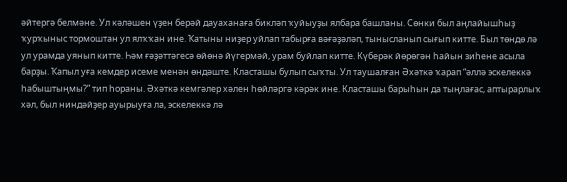әйтергә белмәне. Ул кәләшен үҙен берәй дауаханаға бикләп ҡуйыуҙы ялбара башланы. Сөнки был аңлайышһыҙ ҡурҡыныс тормоштан ул ялҡҡан ине. Ҡатыны ниҙер уйлап табырға вәғәҙәләп, тынысланып сығып китте. Был төндө лә ул урамда уянып китте. Һәм ғәҙәттәгесә өйөнә йүгермәй, урам буйлап китте. Күберәк йөрөгән һайын зиһене асыла барҙы. Ҡапыл уға кемдер исеме менән өндәште. Класташы булып сыҡты. Ул таушалған Әхәткә ҡарап “әллә эскелеккә һабыштыңмы?” тип һораны. Әхәткә кемгәлер хәлен һөйләргә кәрәк ине. Класташы барыһын да тыңлағас, аптырарлыҡ хәл, был ниндәйҙер ауырыуға ла, эскелеккә лә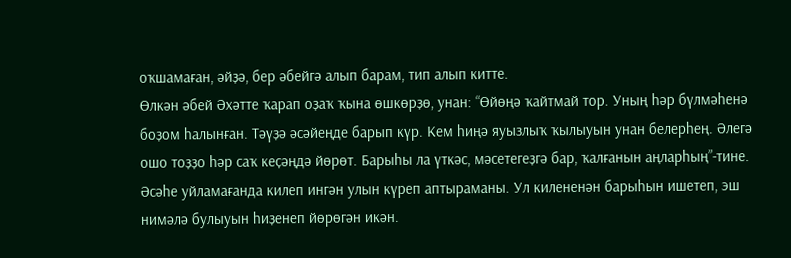оҡшамаған, әйҙә, бер әбейгә алып барам, тип алып китте.
Өлкән әбей Әхәтте ҡарап оҙаҡ ҡына өшкөрҙө, унан: “Өйөңә ҡайтмай тор. Уның һәр бүлмәһенә боҙом һалынған. Тәүҙә әсәйеңде барып күр. Кем һиңә яуызлыҡ ҡылыуын унан белерһең. Әлегә ошо тоҙҙо һәр саҡ кеҫәңдә йөрөт. Барыһы ла үткәс, мәсетегеҙгә бар, ҡалғанын аңларһың”-тине. Әсәһе уйламағанда килеп ингән улын күреп аптыраманы. Ул килененән барыһын ишетеп, эш нимәлә булыуын һиҙенеп йөрөгән икән.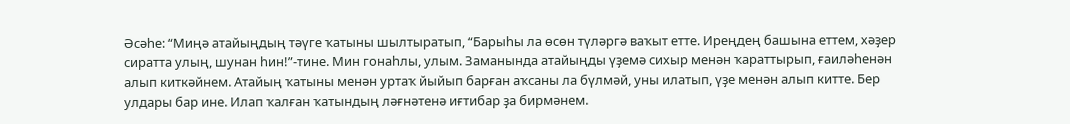Әсәһе: “Миңә атайыңдың тәүге ҡатыны шылтыратып, “Барыһы ла өсөн түләргә ваҡыт етте. Иреңдең башына еттем, хәҙер сиратта улың, шунан һин!”-тине. Мин гонаһлы, улым. Заманында атайыңды үҙемә сихыр менән ҡараттырып, ғаиләһенән алып киткәйнем. Атайың ҡатыны менән уртаҡ йыйып барған аҡсаны ла бүлмәй, уны илатып, үҙе менән алып китте. Бер улдары бар ине. Илап ҡалған ҡатындың ләғнәтенә иғтибар ҙа бирмәнем.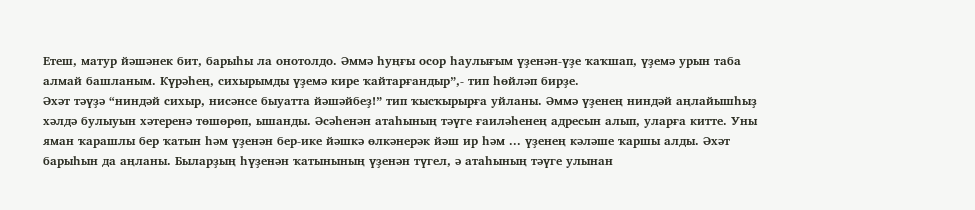Етеш, матур йәшәнек бит, барыһы ла онотолдо. Әммә һуңғы осор һаулығым үҙенән-үҙе ҡаҡшап, үҙемә урын таба алмай башланым. Күрәһең, сихырымды үҙемә кире ҡайтарғандыр”,- тип һөйләп бирҙе.
Әхәт тәүҙә “ниндәй сихыр, нисәнсе быуатта йәшәйбеҙ!” тип ҡысҡырырға уйланы. Әммә үҙенең ниндәй аңлайышһыҙ хәлдә булыуын хәтеренә төшөрөп, ышанды. Әсәһенән атаһының тәүге ғаиләһенең адресын алып, уларға китте. Уны яман ҡарашлы бер ҡатын һәм үҙенән бер-ике йәшкә өлкәнерәк йәш ир һәм ... үҙенең кәләше ҡаршы алды. Әхәт барыһын да аңланы. Быларҙың һүҙенән ҡатынының үҙенән түгел, ә атаһының тәүге улынан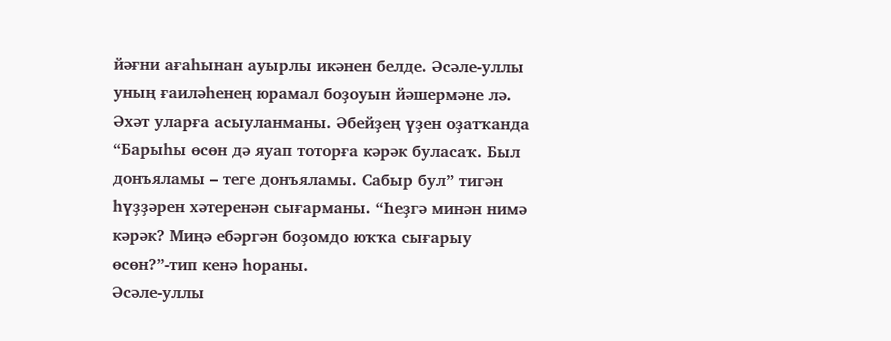йәғни ағаһынан ауырлы икәнен белде. Әсәле-уллы уның ғаиләһенең юрамал боҙоуын йәшермәне лә. Әхәт уларға асыуланманы. Әбейҙең үҙен оҙатҡанда “Барыһы өсөн дә яуап тоторға кәрәк буласаҡ. Был донъяламы – теге донъяламы. Сабыр бул” тигән һүҙҙәрен хәтеренән сығарманы. “Һеҙгә минән нимә кәрәк? Миңә ебәргән боҙомдо юҡҡа сығарыу өсөн?”-тип кенә һораны.
Әсәле-уллы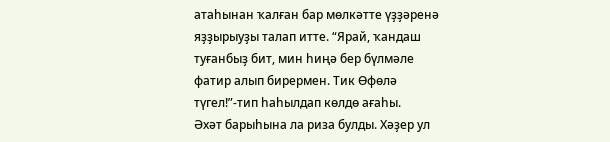атаһынан ҡалған бар мөлкәтте үҙҙәренә яҙҙырыуҙы талап итте. “Ярай, ҡандаш туғанбыҙ бит, мин һиңә бер бүлмәле фатир алып бирермен. Тик Өфөлә түгел!”-тип һаһылдап көлдө ағаһы.
Әхәт барыһына ла риза булды. Хәҙер ул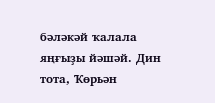бәләкәй ҡалала яңғыҙы йәшәй. Дин тота, Ҡөрьән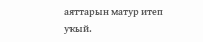аяттарын матур итеп уҡый.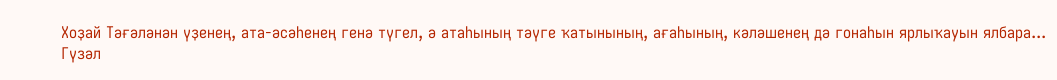Хоҙай Тәғәләнән үҙенең, ата-әсәһенең генә түгел, ә атаһының тәүге ҡатынының, ағаһының, кәләшенең дә гонаһын ярлыҡауын ялбара...
Гүзәл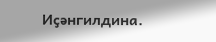Иҫәнгилдина.